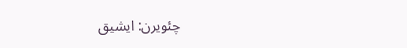چئویرن: ایشیق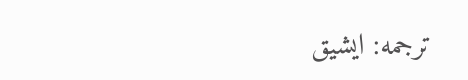ترجمه: ایشیق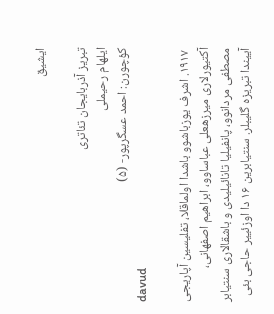ایشیق

تبریز آذربایجان تئاتری
ایلهام رحیملی
کؤچورن: احمد عسگرپور- (۵)
davud

 ۱۹۱۷. اشرف یوزباشوو باشدا اولماقلا، تفلیسین آپاریجی آکتیورلاری میرزهعلی عباساوو، ابراهیم اصفهانی، مصطفی مردانوو، پانفیلیا تانائیلیدی و باشقالاری سنتیابر آییندا تبریزه گلیبلر. سنتیابرین ۱۶ دا اوزئییر حاجی بئی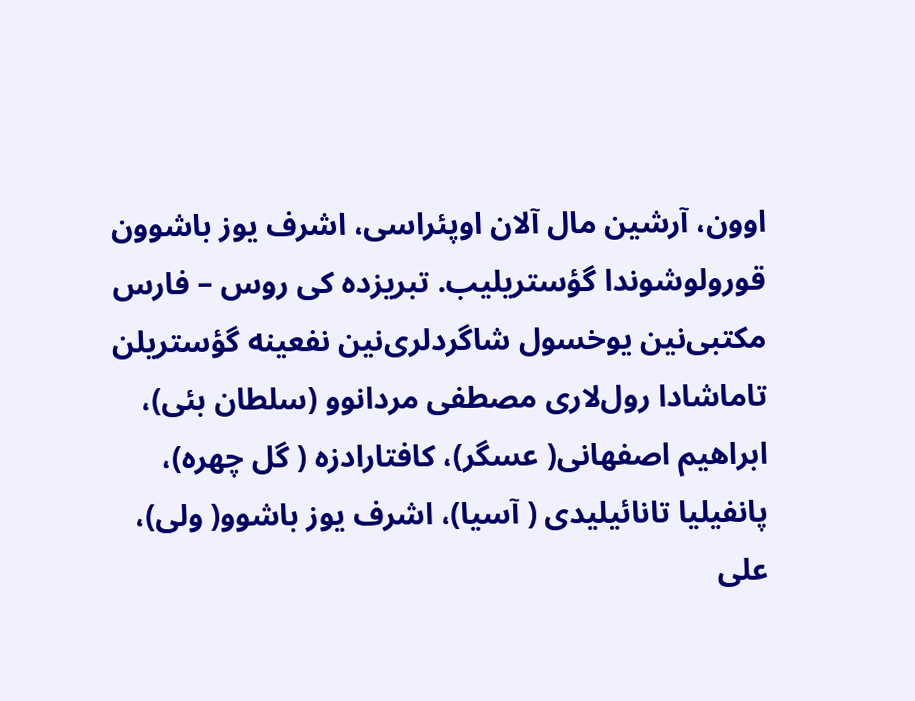اوون، آرشین مال آلان اوپئراسی، اشرف یوز باشوون قورولوشوندا گؤستریلیب. تبریزده کی روس – فارس مکتبی‌نین یوخسول شاگردلری‌نین نفعینه گؤستریلن تاماشادا رول‌لاری مصطفی مردانوو (سلطان بئی)، ابراهیم اصفهانی( عسگر)، کافتارادزه ( گل چهره)، پانفیلیا تانائیلیدی ( آسیا)، اشرف یوز باشوو( ولی)، علی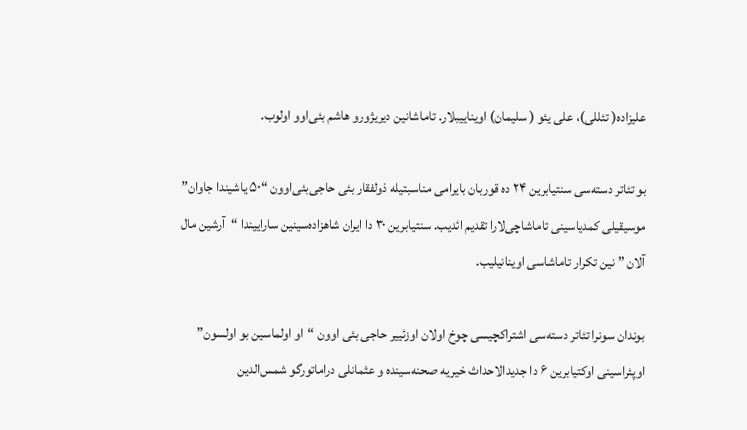علیزاده( تئللی)، علی یئو ( سلیمان) اویناییبلار. تاماشانین دیریژورو هاشم بئی‌اوو اولوب.

بو تئاتر دسته‌سی سنتیابرین ۲۴ ده قوربان بایرامی مناسبتیله ذولفقار بئی حاجی‌بئی‌اوون “۵۰ یاشیندا جاوان” موسیقیلی کمدیاسینی تاماشاچی‌لارا تقدیم ائدیب. سنتیابرین ۳۰ دا ایران شاهزاده‌سینین ساراییندا “آرشین مال آلان ” نین تکرار تاماشاسی اوینانیلیب.

بوندان سونرا تئاتر دسته‌سی اشتراکچیسی چوخ اولان اوزئییر حاجی بئی اوون “او اولماسین بو اولسون” اوپئراسینی اوکتیابرین ۶ دا جدیدالاحداث خیریه صحنه‌سینده و عثمانلی دراماتورگو شمس‌الدین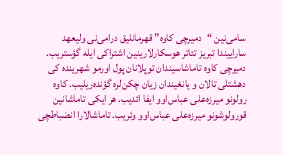سامی‌نین “دمیرچی کاوه” قهرمانلیق درامی‌نی ولیعهد ساراییندا تبریز تئاتر هوسکارلارینین اشتراکی ایله گؤستریب. دمیرچی کاوه تاماشاسیندان توپلانان پول اورمو شهرینده کی دهشتلی تالان و یانغیندان زیان چکن‌لره گؤنده‌ریلیب. کاوه رولونو میرزه‌علی عباس‌اوو ایفا ائدیب. هر ایکی تاماشانین قورولوشونو میرزه‌علی عباس‌اوو وئریب. تاماشالارا انضباطچی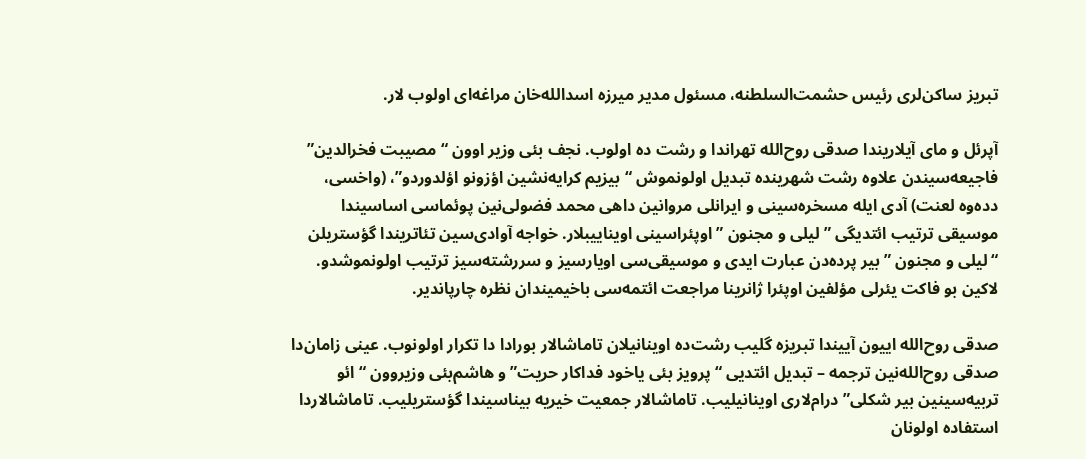تبریز ساکن‌لری رئیس حشمت‌السلطنه، مسئول مدیر میرزه اسدالله‌خان مراغه‌ای اولوب لار.

آپرئل و مای آیلاریندا صدقی روح‌الله تهراندا و رشت ده اولوب. نجف بئی وزیر اوون “مصیبت فخرالدین” فاجیعه‌سیندن علاوه رشت شهرینده تبدیل اولونموش “بیزیم کرایه‌نشین اؤزونو اؤلدوردو”، (واخسی، دده‌وه لعنت) آدی ایله مسخره‌سینی و ایرانلی مروانین داهی محمد فضولی‌نین پوئماسی اساسیندا موسیقی ترتیب ائتدیگی ” لیلی و مجنون ” اوپئراسینی اویناییبلار. خواجه آوادی‌سین تئاتریندا گؤستریلن “لیلی و مجنون ” بیر پرده‌دن عبارت ایدی و موسیقی‌سی اویارسیز و سررشته‌سیز ترتیب اولونموشدو. لاکین بو فاکت یئرلی مؤلفین اوپئرا ژانرینا مراجعت ائتمه‌سی باخیمیندان نظره چارپاندیر.

صدقی روح‌الله اییون آییندا تبریزه گلیب رشت‌ده اوینانیلان تاماشالار بورادا دا تکرار اولونوب. عینی زامان‌دا صدقی روح‌الله‌نین ترجمه – تبدیل ائتدیی “پرویز بئی یاخود فداکار حریت” و هاشم‌بئی وزیروون “ائو تربیه‌سینین بیر شکلی” درام‌لاری اوینانیلیب. تاماشالار جمعیت خیریه بیناسیندا گؤستریلیب. تاماشالاردا استفاده اولونان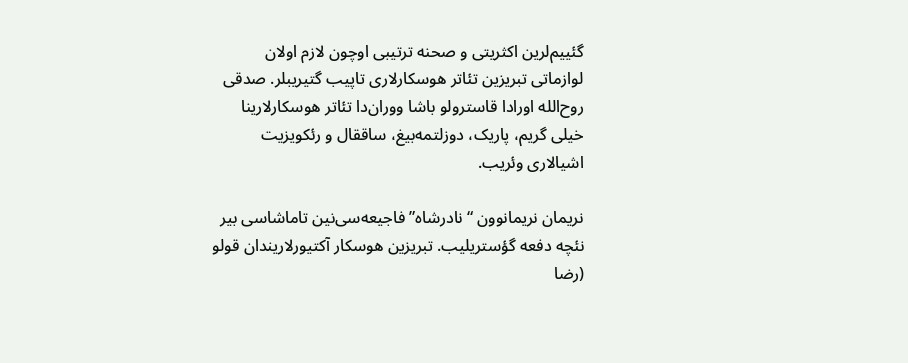گئییم‌لرین اکثریتی و صحنه ترتیبی اوچون لازم اولان لوازماتی تبریزین تئاتر هوسکارلاری تاپیب گتیریبلر. صدقی روح‌الله اورادا قاسترولو باشا ووران‌دا تئاتر هوسکارلارینا خیلی گریم، پاریک، دوزلتمه‌بیغ، ساققال و رئکویزیت اشیالاری وئریب.

نریمان نریمانوون “نادرشاه” فاجیعه‌سی‌نین تاماشاسی بیر نئچه دفعه گؤستریلیب. تبریزین هوسکار آکتیورلاریندان قولو (رضا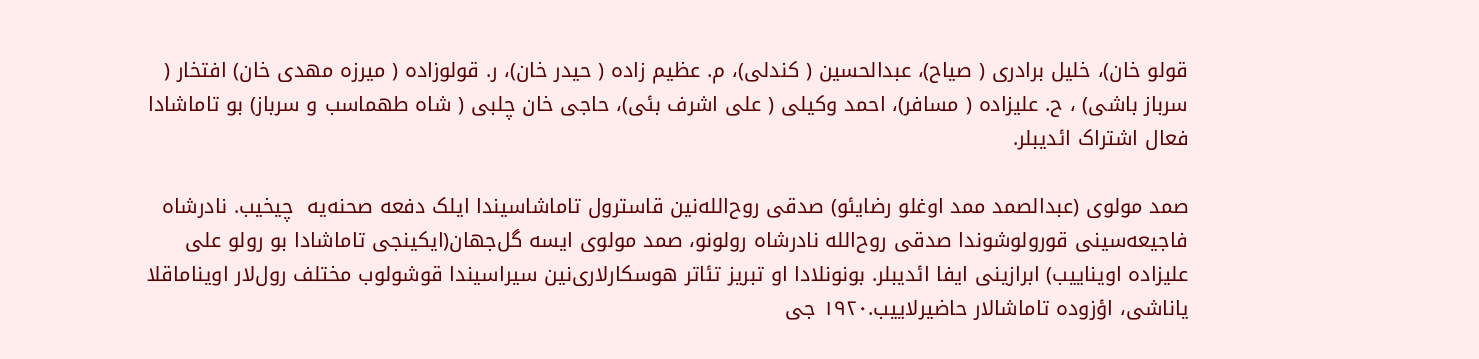قولو خان)، خلیل برادری ( صیاح)، عبدالحسین ( کندلی)، م. عظیم زاده ( حیدر خان)، ر. قولوزاده ( میرزه مهدی خان) افتخار ( سرباز باشی) ، ح. علیزاده ( مسافر)، احمد وکیلی ( علی اشرف بئی)، حاجی خان چلبی ( شاه طهماسب و سرباز) بو تاماشادا فعال اشتراک ائدیبلر.

صمد مولوی (عبدالصمد ممد اوغلو رضایئو) صدقی روح‌الله‌نین قاسترول تاماشاسیندا ایلک دفعه صحنه‌یه  چیخیب. نادرشاه فاجیعه‌سینی قورولوشوندا صدقی روح‌الله نادرشاه رولونو، صمد مولوی ایسه گل‌جهان(ایکینجی تاماشادا بو رولو علی علیزاده اویناییب) ابرازینی ایفا ائدیبلر. بونونلادا او تبریز تئاتر هوسکارلاری‌نین سیراسیندا قوشولوب مختلف رول‌لار اویناماقلا یاناشی، اؤزوده تاماشالار حاضیرلاییب.۱۹۲۰ جی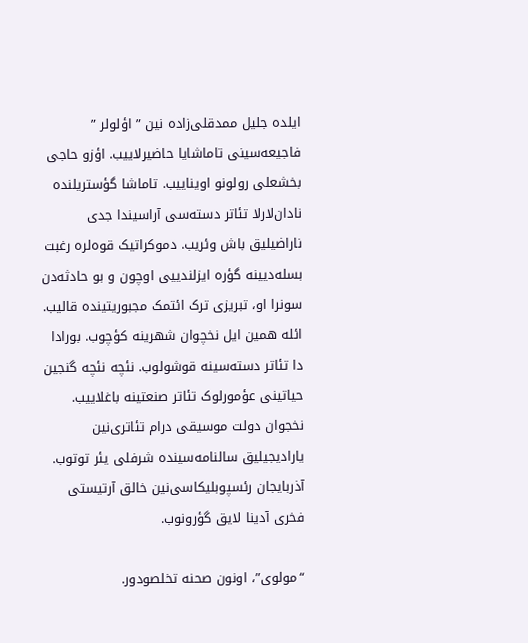ایلده جلیل ممد‌قلی‌زاده نین ” اؤلولر ” فاجیعه‌سینی تاماشایا حاضیرلاییب. اؤزو حاجی بخشعلی رولونو اویناییب. تاماشا گؤستریلنده نادان‌لارلا تئاتر دسته‌سی آراسیندا جدی ناراضیلیق باش وئریب. دموکراتیک قوه‌لره رغبت بسله‌دیینه گؤره ایزلندییی اوچون و بو حادثه‌دن سونرا او، تبریزی ترک ائتمک مجبوریتینده قالیب. ائله همین ایل نخچوان شهرینه کؤچوب. بورادا دا تئاتر دسته‌سینه قوشولوب. نئچه نئچه گنجین حیاتینی عؤمورلوک تئاتر صنعتینه باغلاییب. نخجوان دولت موسیقی درام تئاتری‌نین یارادیجیلیق سالنامه‌سینده شرفلی یئر توتوب. آذربایجان رئسپوبلیکاسی‌نین خالق آرتیستی فخری آدینا لایق گؤرونوب.

“مولوی”، اونون صحنه تخلصودور.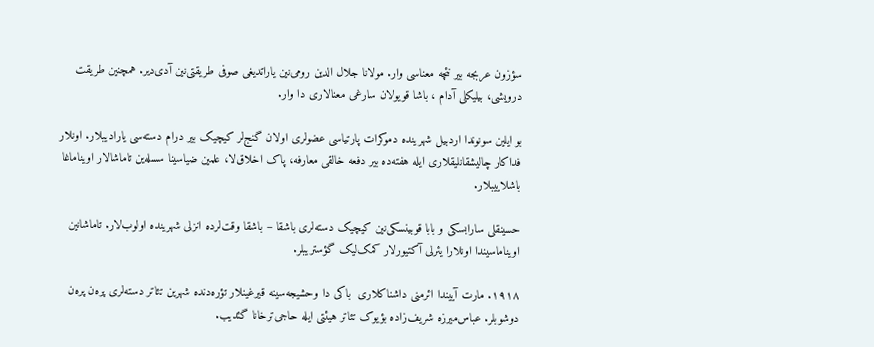سؤزون عربجه بیر نئچه معناسی وار. مولانا جلال الدین رومی‌نین یاراتدیغی صوفی طریقتی‌نین آدی‌دیر. همچنین طریقت درویشی، بیلیکلی آدام ، باشا قویولان سارغی معنالاری دا وار.

بو ایلین سونوندا اردبیل شهرینده دموکرات پارتیاسی عضولری اولان گنج‌لر کیچیک بیر درام دسته‌سی یارادیبلار. اونلار فداکار چالیشقانلیقلاری ایله هفته‌ده بیر دفعه خالقی معارفه، پاک اخلاق‌لا، علمین ضیاسینا سسله‌ین تاماشالار اویناماغا باشلاییبلار.

حسینقلی سارابسکی و بابا قوبینسکی‌نین کیچیک دسته‌لری باشقا – باشقا وقت‌لرده انزلی شهرینده اولوب‌لار. تاماشانین اویناماسیندا اونلارا یئرلی آکتیورلار کمک‌لیک گؤستریبلر.

۱۹۱۸. مارت آییندا ائرمنی داشناکلاری  باکی دا وحشیجه‌سینه قیرغینلار تؤره‌دنده شهرین تئاتر دسته‌لری پره‌ن پره‌ن دوشوبلر. عباس‌میرزه شریف‌زاده بؤیوک تئاتر هیئتی ایله حاجی‌ترخانا گئدیب.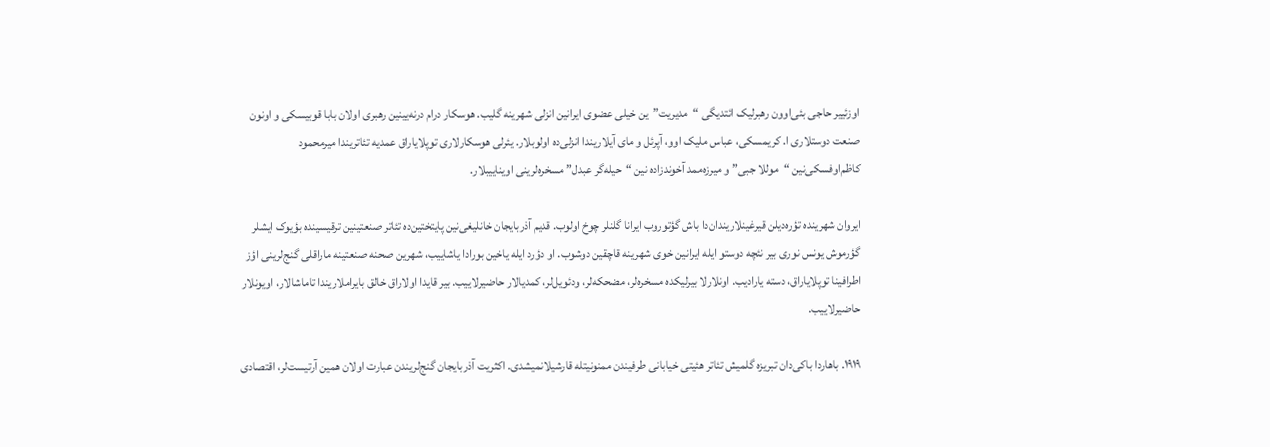اوزئییر حاجی بئی‌اوون رهبرلیک ائتدیگی “مدیریت”ین خیلی عضوی ایرانین انزلی شهرینه گلیب. هوسکار درام درنه‌یینین رهبری اولان بابا قوبیسکی و اونون صنعت دوستلاری ا. کریمسکی، عباس ملیک اوو، آپرئل و مای آیلاریندا انزلی‌ده اولوبلار. یئرلی هوسکارلاری توپلایاراق عمدیه تئاتریندا میرمحمود کاظم‌اوفسکی‌نین “موللا جبی” و میرزه‌ممد آخوندزاده نین “حیله‌گر عبدل” مسخره‌لرینی اویناییبلار.

ایروان شهرینده تؤره‌دیلن قیرغینلاریندان‌دا باش گؤتوروب ایرانا گلنلر چوخ اولوب. قدیم آذربایجان خانلیغی‌نین پایتختین‌ده تئاتر صنعتینین ترقیسینده بؤیوک ایشلر گؤرموش یونس نوری بیر نئچه دوستو ایله ایرانین خوی شهرینه قاچقین دوشوب. او دؤرد ایله یاخین بورادا یاشاییب، شهرین صحنه صنعتینه ماراقلی گنج‌لرینی اؤز اطرافینا توپلایاراق، دسته یارادیب. اونلارلا بیرلیکده مسخره‌لر، مضحکه‌لر، ودئویل‌لر، کمدیالار حاضیرلاییب. بیر قایدا اولاراق خالق بایراملاریندا تاماشالار، اویونلار حاضیرلاییب.

۱۹۱۹. باهاردا باکی‌دان تبریزه گلمیش تئاتر هئیتی خیابانی طرفیندن ممنونیتله قارشیلانمیشدی. اکثریت آذربایجان گنج‌لریندن عبارت اولان همین آرتیست‌لر، اقتصادی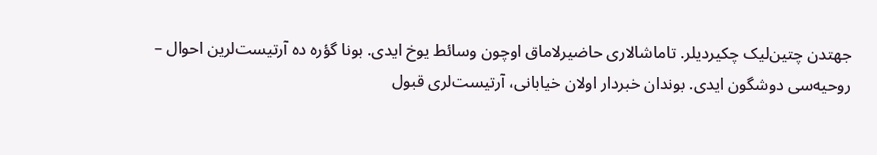جهتدن چتین‌لیک چکیردیلر. تاماشالاری حاضیرلاماق اوچون وسائط یوخ ایدی. بونا گؤره ده آرتیست‌لرین احوال – روحیه‌سی دوشگون ایدی. بوندان خبردار اولان خیابانی، آرتیست‌لری قبول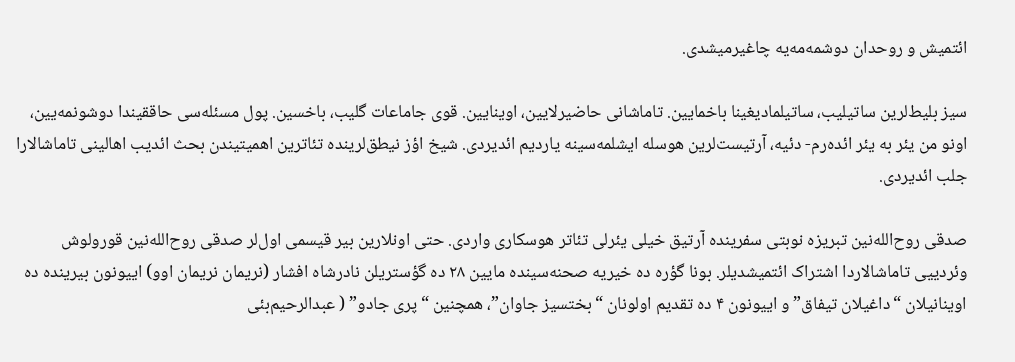ائتمیش و روحدان دوشمه‌مه‌یه چاغیرمیشدی.

سیز بلیط‌لرین ساتیلیب، ساتیلمادیغینا باخمایین. تاماشانی حاضیرلایین، اوینایین. قوی جاماعات گلیب، باخسین. پول مسئله‌سی حاققیندا دوشونمه‌یین، اونو من یئر به یئر ائده‌رم- دئیه، آرتیست‌لرین هوسله ایشلمه‌سینه یاردیم ائدیردی. شیخ اؤز نیطق‌لرینده تئاترین اهمیتیندن بحث ائدیب اهالینی تاماشالارا جلب ائدیردی.

صدقی روح‌الله‌نین تبریزه نوبتی سفرینده آرتیق خیلی یئرلی تئاتر هوسکاری واردی. حتی اونلارین بیر قیسمی اول‌لر صدقی روح‌الله‌نین قورولوش وئردییی تاماشالاردا اشتراک ائتمیشدیلر. بونا گؤره ده خیریه صحنه‌سینده مایین ۲۸ ده گؤستریلن نادرشاه افشار (نریمان نریمان اوو) اییونون بیرینده ده اوینانیلان “داغیلان تیفاق” و اییونون ۴ ده تقدیم اولونان “بختسیز جاوان”، همچنین “پری جادو” ( عبدالرحیم‌بئی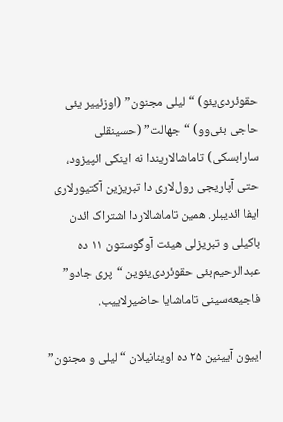حقوئردی‌یئو) “لیلی مجنون” (اوزئییر یئی حاجی بئی‌وو) “جهالت” (حسینقلی سارابسکی) تاماشالاریندا نه اینکی ائپیزود، حتی آپاریجی رول‌لاری دا تبریزین آکتیورلاری ایفا ائدیبلر. همین تاماشالاردا اشتراک ائدن باکیلی و تبریزلی هیئت آوگوستون ۱۱ ده عبدالرحیم‌بئی حقوئردی‌یئوین “پری جادو” فاجیعه‌سینی تاماشایا حاضیرلاییب.

اییون آیینین ۲۵ ده اوینانیلان “لیلی و مجنون”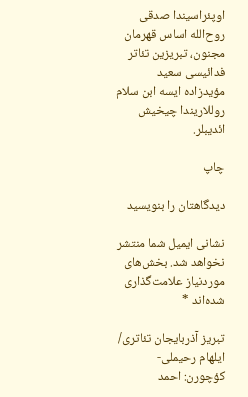اوپئراسیندا صدقی روح‌الله اساس قهرمان مجنون، تبریزین تئاتر فدائیسی سعید مؤیدزاده ایسه ابن سلام روللاریندا چیخیش ائدیبلر.

چاپ

دیدگاهتان را بنویسید

نشانی ایمیل شما منتشر نخواهد شد. بخش‌های موردنیاز علامت‌گذاری شده‌اند *

تبریز آذربایجان تئاتری/ ایلهام رحیملی- کؤچورن: احمد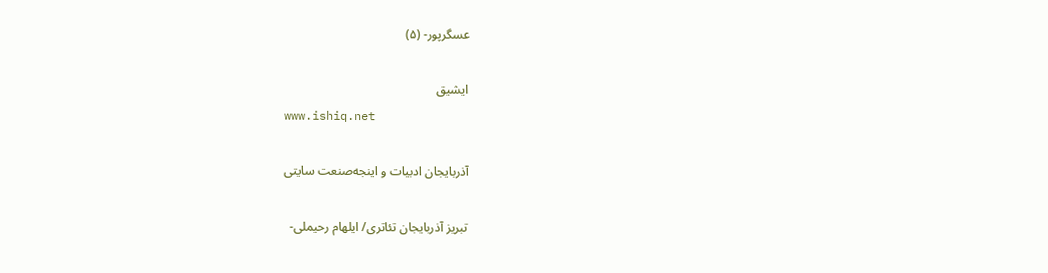عسگرپور- (۵)

ایشیق
www.ishiq.net

آذربایجان ادبیات و اینجه‌صنعت سایتی

تبریز آذربایجان تئاتری/ ایلهام رحیملی-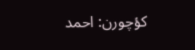کؤچورن: احمد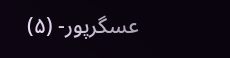عسگرپور- (۵)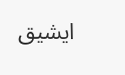ایشیق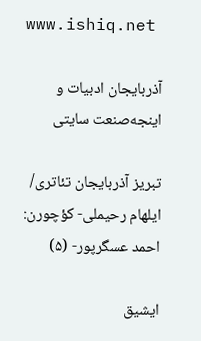www.ishiq.net

آذربایجان ادبیات و اینجه‌صنعت سایتی

تبریز آذربایجان تئاتری/ ایلهام رحیملی- کؤچورن: احمد عسگرپور- (۵)

ایشیق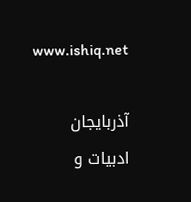www.ishiq.net

آذربایجان ادبیات و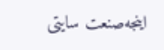اینجه‌صنعت سایتی